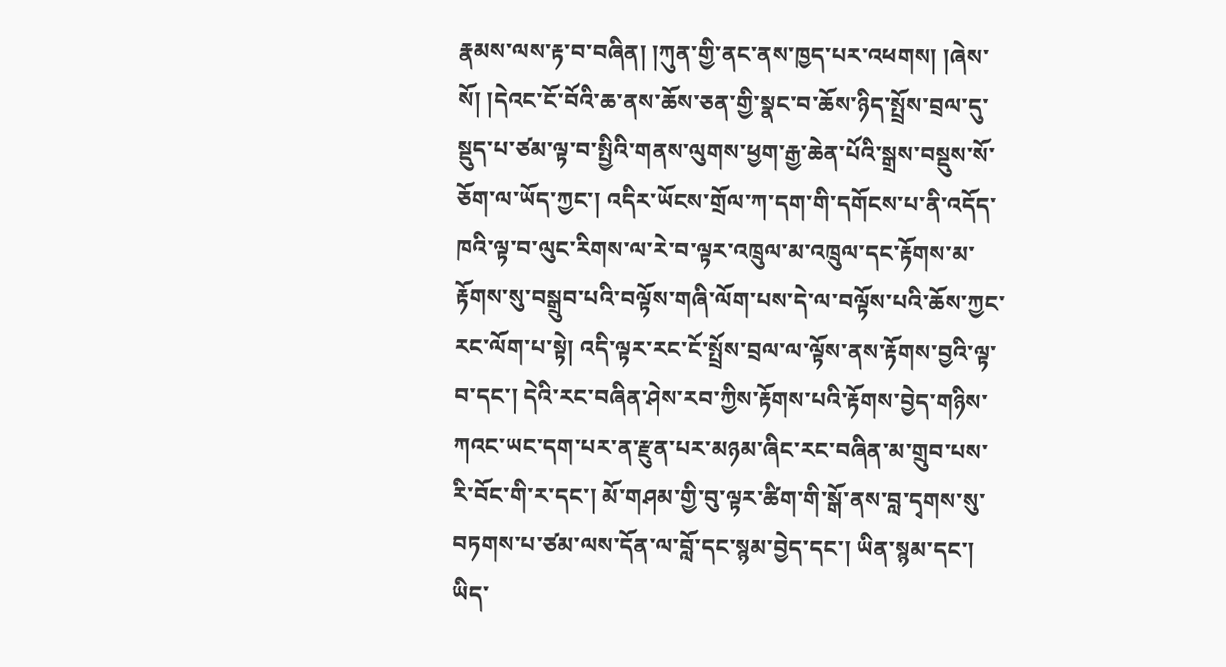རྣམས་ལས་རྟ་བ་བཞིན། །ཀུན་གྱི་ནང་ནས་ཁྱད་པར་འཕགས། །ཞེས་སོ། །དེའང་ངོ་བོའི་ཆ་ནས་ཆོས་ཅན་གྱི་སྣང་བ་ཆོས་ཉིད་སྤྲོས་བྲལ་དུ་སྡུད་པ་ཙམ་ལྟ་བ་སྤྱིའི་གནས་ལུགས་ཕྱག་རྒྱ་ཆེན་པོའི་སྒྲས་བསྡུས་སོ་ཅོག་ལ་ཡོད་ཀྱང་། འདིར་ཡོངས་གྲོལ་ཀ་དག་གི་དགོངས་པ་ནི་འདོད་ཁའི་ལྟ་བ་ལུང་རིགས་ལ་རེ་བ་ལྟར་འཁྲུལ་མ་འཁྲུལ་དང་རྟོགས་མ་རྟོགས་སུ་བསྒྲུབ་པའི་བལྟོས་གཞི་ལོག་པས་དེ་ལ་བལྟོས་པའི་ཆོས་ཀྱང་རང་ལོག་པ་སྟེ། འདི་ལྟར་རང་ངོ་སྤྲོས་བྲལ་ལ་ལྟོས་ནས་རྟོགས་བྱའི་ལྟ་བ་དང་། དེའི་རང་བཞིན་ཤེས་རབ་ཀྱིས་རྟོགས་པའི་རྟོགས་བྱེད་གཉིས་ཀའང་ཡང་དག་པར་ན་རྫུན་པར་མཉམ་ཞིང་རང་བཞིན་མ་གྲུབ་པས་རི་བོང་གི་ར་དང་། མོ་གཤམ་གྱི་བུ་ལྟར་ཚིག་གི་སྒོ་ནས་བླ་དྭགས་སུ་བཏགས་པ་ཙམ་ལས་དོན་ལ་བློ་དང་སྙམ་བྱེད་དང་། ཡིན་སྙམ་དང་། ཡིད་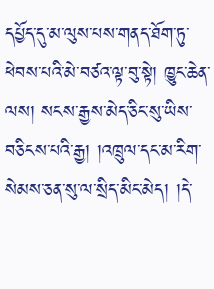དཔྱོད་དུ་མ་ལུས་པས་གནད་ཐོག་ཏུ་ཕེབས་པའི་མེ་བཙའ་ལྟ་བུ་སྟེ། ཁྱུང་ཆེན་ལས། སངས་རྒྱས་མེད་ཅིང་སུ་ཡིས་བཅིངས་པའི་རྒྱ། །འཁྲུལ་དང་མ་རིག་སེམས་ཅན་སུ་ལ་སྲིད་མིང་མེད། །དེ་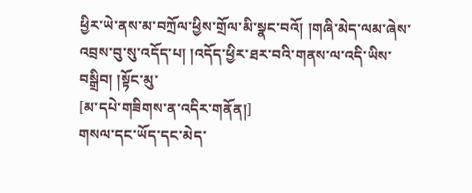ཕྱིར་ཡེ་ནས་མ་བཀྲོལ་ཕྱིས་གྲོལ་མི་སྣང་བའོ། །གཞི་མེད་ལམ་ཞེས་འབྲས་བུ་སུ་འདོད་པ། །འདོད་ཕྱིར་ཐར་བའི་གནས་ལ་འདི་ཡིས་བསྒྲིབ། །སྟོང་མུ་
[མ་དཔེ་གཟིགས་ན་འདིར་གནོན།]
གསལ་དང་ཡོད་དང་མེད་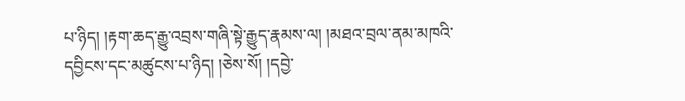པ་ཉིད། །རྟག་ཆད་རྒྱུ་འབྲས་གཞི་སྟེ་རྒྱུད་རྣམས་ལ། །མཐའ་བྲལ་ནམ་མཁའི་དབྱིངས་དང་མཚུངས་པ་ཉིད། །ཅེས་སོ། །དབྱེ་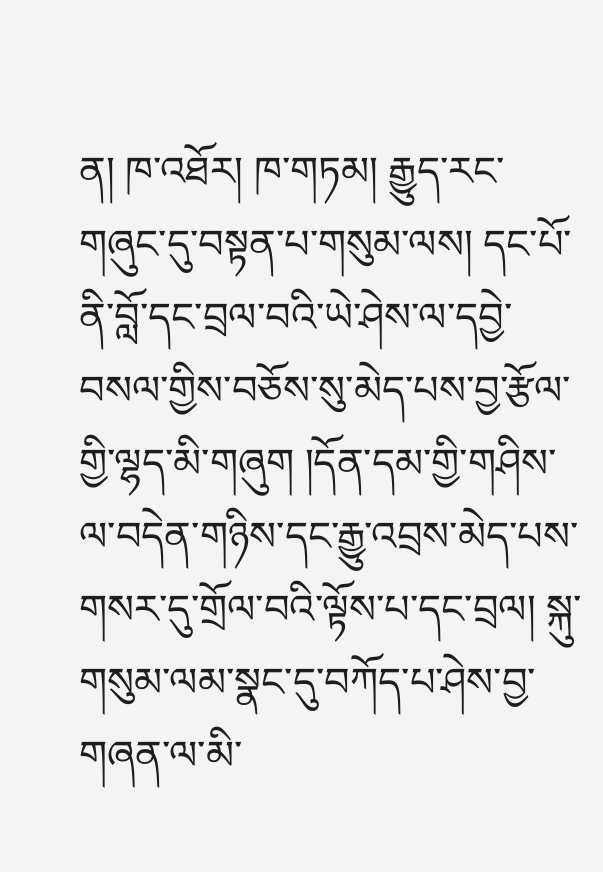ན། ཁ་འཐོར། ཁ་གཏམ། རྒྱུད་རང་གཞུང་དུ་བསྟན་པ་གསུམ་ལས། དང་པོ་ནི་བློ་དང་བྲལ་བའི་ཡེ་ཤེས་ལ་དབྱེ་བསལ་གྱིས་བཅོས་སུ་མེད་པས་བྱ་རྩོལ་གྱི་ལྷད་མི་གཞུག །དོན་དམ་གྱི་གཤིས་ལ་བདེན་གཉིས་དང་རྒྱུ་འབྲས་མེད་པས་གསར་དུ་གྲོལ་བའི་ལྟོས་པ་དང་བྲལ། སྐུ་གསུམ་ལམ་སྣང་དུ་བཀོད་པ་ཤེས་བྱ་གཞན་ལ་མི་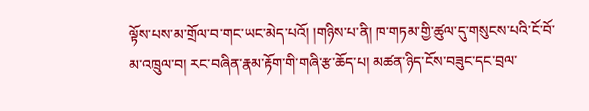ལྟོས་པས་མ་གྲོལ་བ་གང་ཡང་མེད་པའོ། །གཉིས་པ་ནི། ཁ་གཏམ་གྱི་ཚུལ་དུ་གསུངས་པའི་ངོ་བོ་མ་འཁྲུལ་བ། རང་བཞིན་རྣམ་རྟོག་གི་གཞི་རྩ་ཆོད་པ། མཚན་ཉིད་ངོས་བཟུང་དང་བྲལ་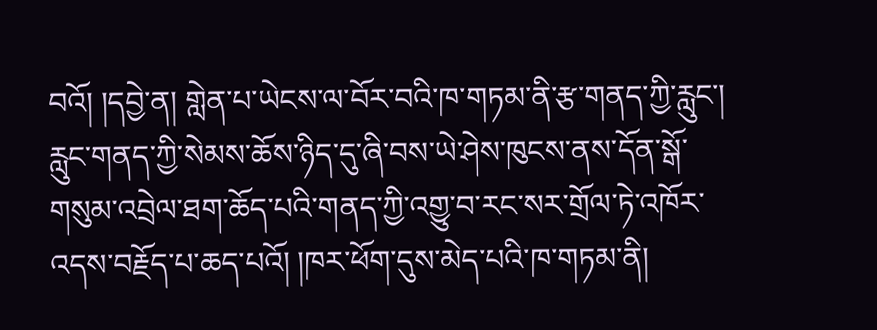བའོ། །དབྱེ་ན། གླེན་པ་ཡེངས་ལ་བོར་བའི་ཁ་གཏམ་ནི་རྩ་གནད་ཀྱི་རླུང་། རླུང་གནད་ཀྱི་སེམས་ཆོས་ཉིད་དུ་ཞི་བས་ཡེ་ཤེས་ཁུངས་ནས་དོན་སྒོ་གསུམ་འབྲེལ་ཐག་ཆོད་པའི་གནད་ཀྱི་འགྱུ་བ་རང་སར་གྲོལ་ཏེ་འཁོར་འདས་བརྗོད་པ་ཆད་པའོ། །ཁར་ཕོག་དུས་མེད་པའི་ཁ་གཏམ་ནི།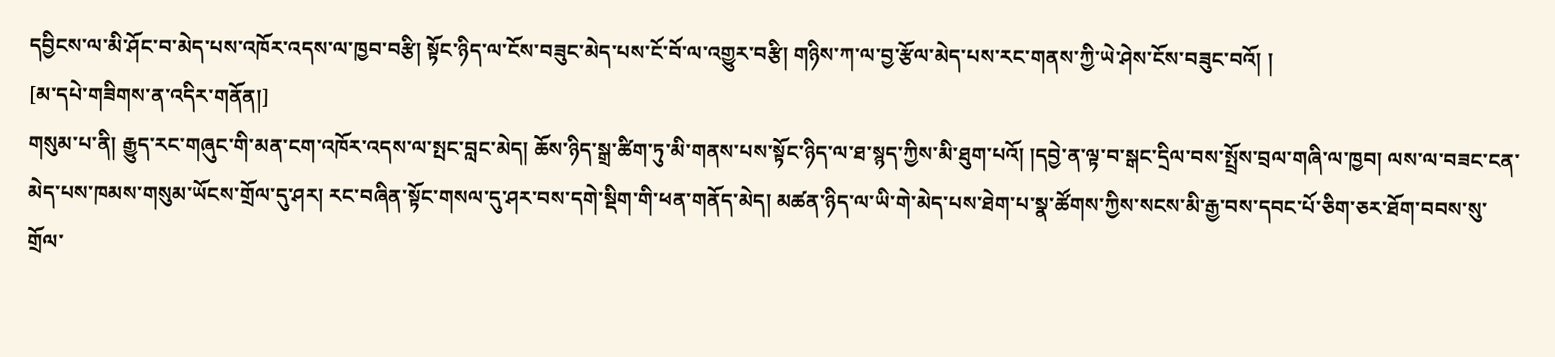དབྱིངས་ལ་མི་ཤོང་བ་མེད་པས་འཁོར་འདས་ལ་ཁྱབ་བརྩི། སྟོང་ཉིད་ལ་ངོས་བཟུང་མེད་པས་ངོ་བོ་ལ་འགྱུར་བརྩི། གཉིས་ཀ་ལ་བྱ་རྩོལ་མེད་པས་རང་གནས་ཀྱི་ཡེ་ཤེས་ངོས་བཟུང་བའོ། །
[མ་དཔེ་གཟིགས་ན་འདིར་གནོན།]
གསུམ་པ་ནི། རྒྱུད་རང་གཞུང་གི་མན་ངག་འཁོར་འདས་ལ་སྤང་བླང་མེད། ཆོས་ཉིད་སྒྲ་ཚིག་ཏུ་མི་གནས་པས་སྟོང་ཉིད་ལ་ཐ་སྙད་ཀྱིས་མི་ཐུག་པའོ། །དབྱེ་ན་ལྟ་བ་སྒང་དྲིལ་བས་སྤྲོས་བྲལ་གཞི་ལ་ཁྱབ། ལས་ལ་བཟང་ངན་མེད་པས་ཁམས་གསུམ་ཡོངས་གྲོལ་དུ་ཤར། རང་བཞིན་སྟོང་གསལ་དུ་ཤར་བས་དགེ་སྡིག་གི་ཕན་གནོད་མེད། མཚན་ཉིད་ལ་ཡི་གེ་མེད་པས་ཐེག་པ་སྣ་ཚོགས་ཀྱིས་སངས་མི་རྒྱ་བས་དབང་པོ་ཅིག་ཅར་ཐོག་བབས་སུ་གྲོལ་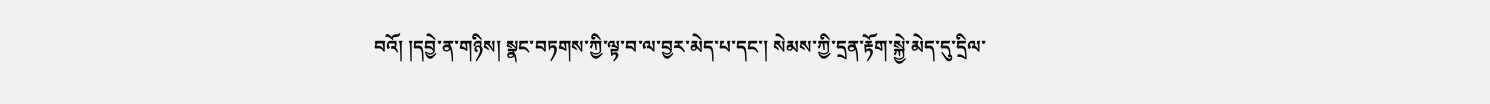བའོ། །དབྱེ་ན་གཉིས། སྣང་བཏགས་ཀྱི་ལྟ་བ་ལ་བྱར་མེད་པ་དང་། སེམས་ཀྱི་དྲན་རྟོག་སྐྱེ་མེད་དུ་དྲིལ་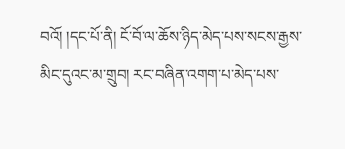བའོ། །དང་པོ་ནི། ངོ་བོ་ལ་ཆོས་ཉིད་མེད་པས་སངས་རྒྱས་མིང་དུའང་མ་གྲུབ། རང་བཞིན་འགག་པ་མེད་པས་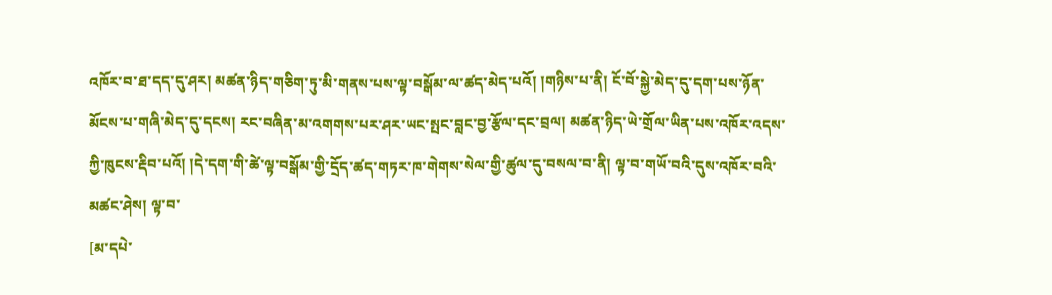འཁོར་བ་ཐ་དད་དུ་ཤར། མཚན་ཉིད་གཅིག་ཏུ་མི་གནས་པས་ལྟ་བསྒོམ་ལ་ཚད་མེད་པའོ། །གཉིས་པ་ནི། ངོ་བོ་སྐྱེ་མེད་དུ་དག་པས་ཉོན་མོངས་པ་གཞི་མེད་དུ་དངས། རང་བཞིན་མ་འགགས་པར་ཤར་ཡང་སྤང་བླང་བྱ་རྩོལ་དང་བྲལ། མཚན་ཉིད་ཡེ་གྲོལ་ཡིན་པས་འཁོར་འདས་ཀྱི་ཁུངས་རྡིབ་པའོ། །དེ་དག་གི་ཚེ་ལྟ་བསྒོམ་གྱི་དྲོད་ཚད་གཏར་ཁ་གེགས་སེལ་གྱི་ཚུལ་དུ་བསལ་བ་ནི། ལྟ་བ་གཡོ་བའི་དུས་འཁོར་བའི་མཚང་ཤེས། ལྟ་བ་
[མ་དཔེ་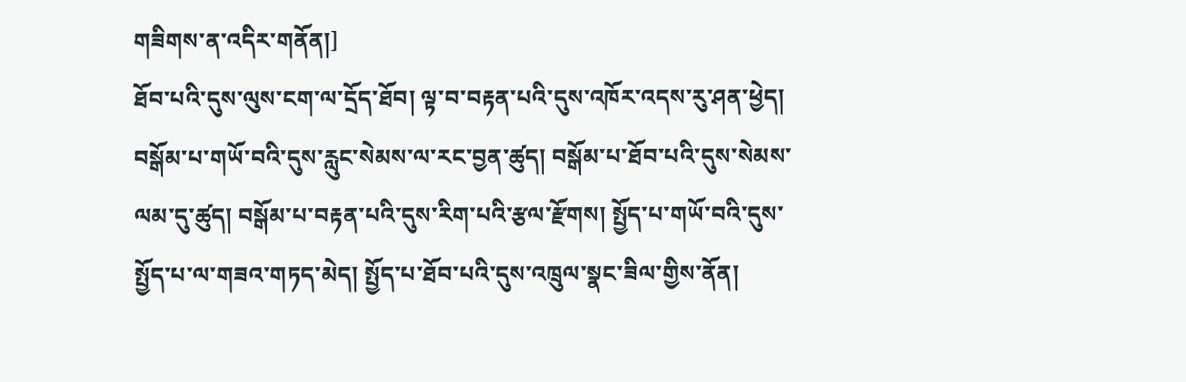གཟིགས་ན་འདིར་གནོན།]
ཐོབ་པའི་དུས་ལུས་ངག་ལ་དྲོད་ཐོབ། ལྟ་བ་བརྟན་པའི་དུས་འཁོར་འདས་རུ་ཤན་ཕྱེད། བསྒོམ་པ་གཡོ་བའི་དུས་རླུང་སེམས་ལ་རང་བྱན་ཚུད། བསྒོམ་པ་ཐོབ་པའི་དུས་སེམས་ལམ་དུ་ཚུད། བསྒོམ་པ་བརྟན་པའི་དུས་རིག་པའི་རྩལ་རྫོགས། སྤྱོད་པ་གཡོ་བའི་དུས་སྤྱོད་པ་ལ་གཟའ་གཏད་མེད། སྤྱོད་པ་ཐོབ་པའི་དུས་འཁྲུལ་སྣང་ཟིལ་གྱིས་ནོན།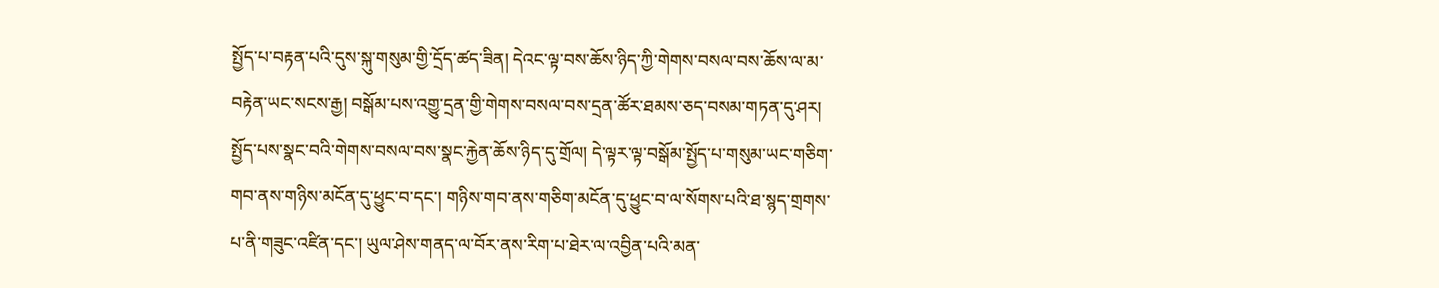སྤྱོད་པ་བརྟན་པའི་དུས་སྐུ་གསུམ་གྱི་དྲོད་ཚད་ཟིན། དེའང་ལྟ་བས་ཆོས་ཉིད་ཀྱི་གེགས་བསལ་བས་ཆོས་ལ་མ་བརྟེན་ཡང་སངས་རྒྱ། བསྒོམ་པས་འགྱུ་དྲན་གྱི་གེགས་བསལ་བས་དྲན་ཚོར་ཐམས་ཅད་བསམ་གཏན་དུ་ཤར། སྤྱོད་པས་སྣང་བའི་གེགས་བསལ་བས་སྣང་རྐྱེན་ཆོས་ཉིད་དུ་གྲོལ། དེ་ལྟར་ལྟ་བསྒོམ་སྤྱོད་པ་གསུམ་ཡང་གཅིག་གབ་ནས་གཉིས་མངོན་དུ་ཕྱུང་བ་དང་། གཉིས་གབ་ནས་གཅིག་མངོན་དུ་ཕྱུང་བ་ལ་སོགས་པའི་ཐ་སྙད་གྲགས་པ་ནི་གཟུང་འཛིན་དང་། ཡུལ་ཤེས་གནད་ལ་བོར་ནས་རིག་པ་ཐེར་ལ་འབྱིན་པའི་མན་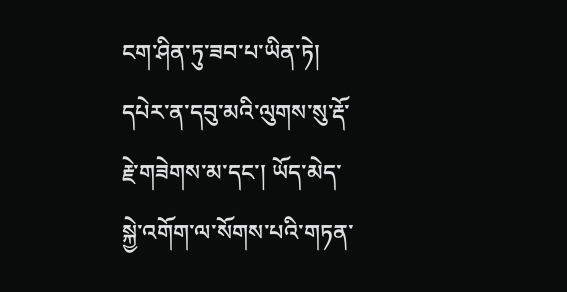ངག་ཤིན་ཏུ་ཟབ་པ་ཡིན་ཏེ། དཔེར་ན་དབུ་མའི་ལུགས་སུ་རྡོ་རྗེ་གཟེགས་མ་དང་། ཡོད་མེད་སྐྱེ་འགོག་ལ་སོགས་པའི་གཏན་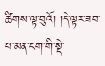ཚིགས་ལྟ་བུའོ། །དེ་ལྟར་ཟབ་པ་མན་ངག་གི་སྡེ་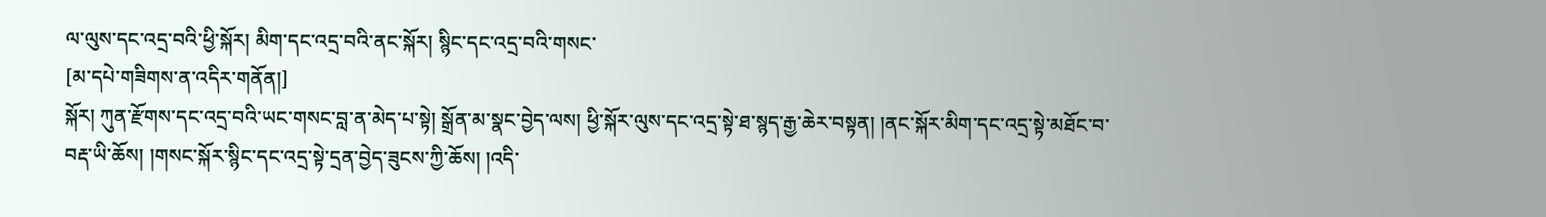ལ་ལུས་དང་འདྲ་བའི་ཕྱི་སྐོར། མིག་དང་འདྲ་བའི་ནང་སྐོར། སྙིང་དང་འདྲ་བའི་གསང་
[མ་དཔེ་གཟིགས་ན་འདིར་གནོན།]
སྐོར། ཀུན་རྫོགས་དང་འདྲ་བའི་ཡང་གསང་བླ་ན་མེད་པ་སྟེ། སྒྲོན་མ་སྣང་བྱེད་ལས། ཕྱི་སྐོར་ལུས་དང་འདྲ་སྟེ་ཐ་སྙད་རྒྱ་ཆེར་བསྟན། །ནང་སྐོར་མིག་དང་འདྲ་སྟེ་མཐོང་བ་བརྡ་ཡི་ཆོས། །གསང་སྐོར་སྙིང་དང་འདྲ་སྟེ་དྲན་བྱེད་ཟུངས་ཀྱི་ཆོས། །འདི་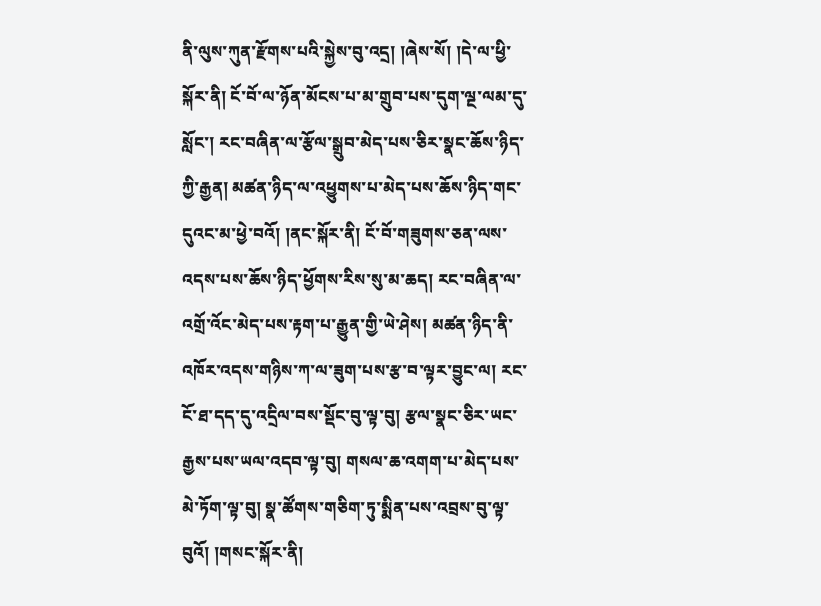ནི་ལུས་ཀུན་རྫོགས་པའི་སྐྱེས་བུ་འདྲ། །ཞེས་སོ། །དེ་ལ་ཕྱི་སྐོར་ནི། ངོ་བོ་ལ་ཉོན་མོངས་པ་མ་གྲུབ་པས་དུག་ལྔ་ལམ་དུ་སློང་། རང་བཞིན་ལ་རྩོལ་སྒྲུབ་མེད་པས་ཅིར་སྣང་ཆོས་ཉིད་ཀྱི་རྒྱན། མཚན་ཉིད་ལ་འཕྱུགས་པ་མེད་པས་ཆོས་ཉིད་གང་དུའང་མ་ཕྱེ་བའོ། །ནང་སྐོར་ནི། ངོ་བོ་གཟུགས་ཅན་ལས་འདས་པས་ཆོས་ཉིད་ཕྱོགས་རིས་སུ་མ་ཆད། རང་བཞིན་ལ་འགྲོ་འོང་མེད་པས་རྟག་པ་རྒྱུན་གྱི་ཡེ་ཤེས། མཚན་ཉིད་ནི་འཁོར་འདས་གཉིས་ཀ་ལ་ཟུག་པས་རྩ་བ་ལྟར་བྱུང་ལ། རང་ངོ་ཐ་དད་དུ་འདྲིལ་བས་སྡོང་བུ་ལྟ་བུ། རྩལ་སྣང་ཅིར་ཡང་རྒྱས་པས་ཡལ་འདབ་ལྟ་བུ། གསལ་ཆ་འགག་པ་མེད་པས་མེ་ཏོག་ལྟ་བུ། སྣ་ཚོགས་གཅིག་ཏུ་སྨིན་པས་འབྲས་བུ་ལྟ་བུའོ། །གསང་སྐོར་ནི།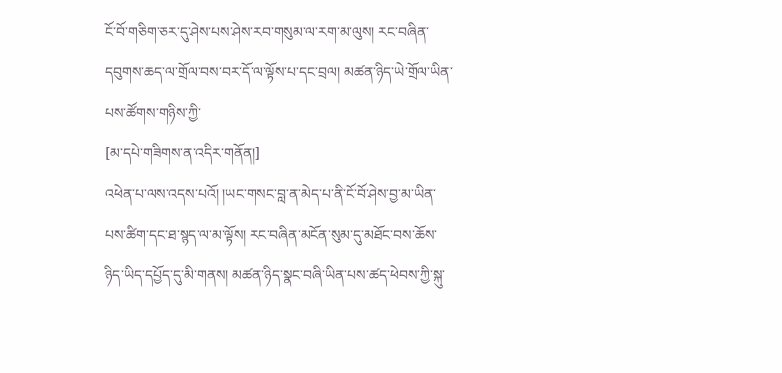ངོ་བོ་གཅིག་ཅར་དུ་ཤེས་པས་ཤེས་རབ་གསུམ་ལ་རག་མ་ལུས། རང་བཞིན་དབུགས་ཆད་ལ་གྲོལ་བས་བར་དོ་ལ་ལྟོས་པ་དང་བྲལ། མཚན་ཉིད་ཡེ་གྲོལ་ཡིན་པས་ཚོགས་གཉིས་ཀྱི་
[མ་དཔེ་གཟིགས་ན་འདིར་གནོན།]
འཕེན་པ་ལས་འདས་པའོ། །ཡང་གསང་བླ་ན་མེད་པ་ནི་ངོ་བོ་ཤེས་བྱ་མ་ཡིན་པས་ཚིག་དང་ཐ་སྙད་ལ་མ་ལྟོས། རང་བཞིན་མངོན་སུམ་དུ་མཐོང་བས་ཆོས་ཉིད་ཡིད་དཔྱོད་དུ་མི་གནས། མཚན་ཉིད་སྣང་བཞི་ཡིན་པས་ཚད་ཕེབས་ཀྱི་སྐུ་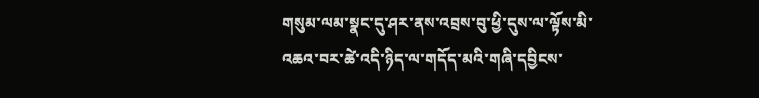གསུམ་ལམ་སྣང་དུ་ཤར་ནས་འབྲས་བུ་ཕྱི་དུས་ལ་ལྟོས་མི་འཆའ་བར་ཚེ་འདི་ཉིད་ལ་གདོད་མའི་གཞི་དབྱིངས་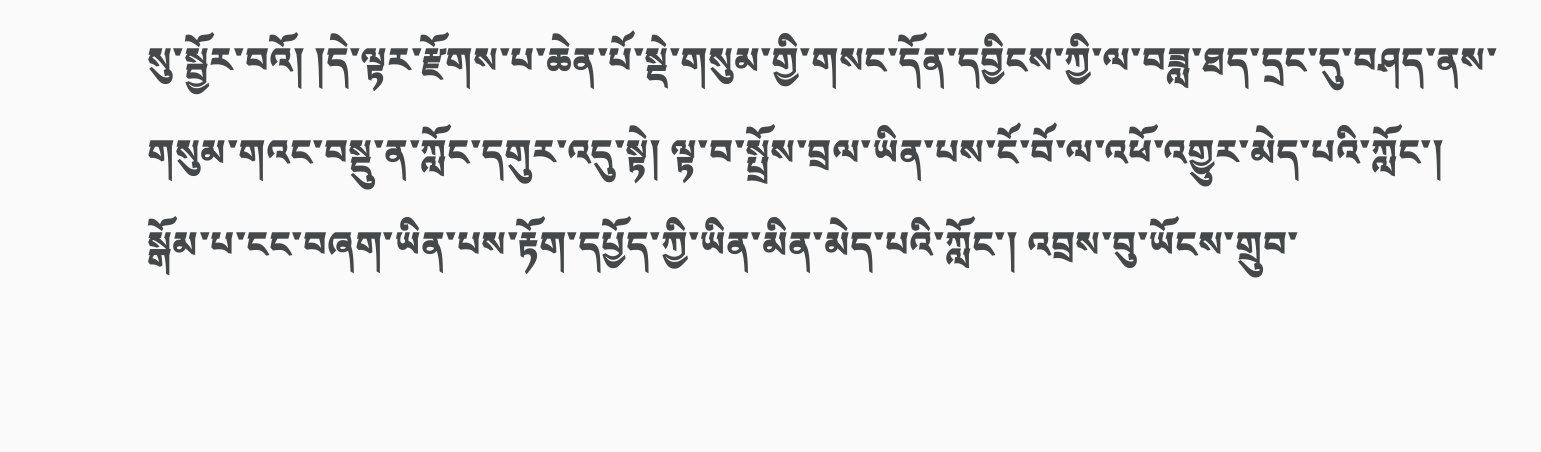སུ་སྦྱོར་བའོ། །དེ་ལྟར་རྫོགས་པ་ཆེན་པོ་སྡེ་གསུམ་གྱི་གསང་དོན་དབྱིངས་ཀྱི་ལ་བཟླ་ཐད་དྲང་དུ་བཤད་ནས་གསུམ་གའང་བསྡུ་ན་ཀློང་དགུར་འདུ་སྟེ། ལྟ་བ་སྤྲོས་བྲལ་ཡིན་པས་ངོ་བོ་ལ་འཕོ་འགྱུར་མེད་པའི་ཀློང་། སྒོམ་པ་ངང་བཞག་ཡིན་པས་རྟོག་དཔྱོད་ཀྱི་ཡིན་མིན་མེད་པའི་ཀློང་། འབྲས་བུ་ཡོངས་གྲུབ་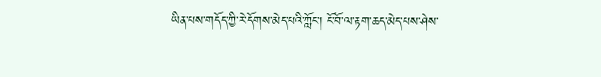ཡིན་པས་གདོད་ཀྱི་རེ་དོགས་མེད་པའི་ཀློང་། ངོ་བོ་ལ་རྟག་ཆད་མེད་པས་ཤེས་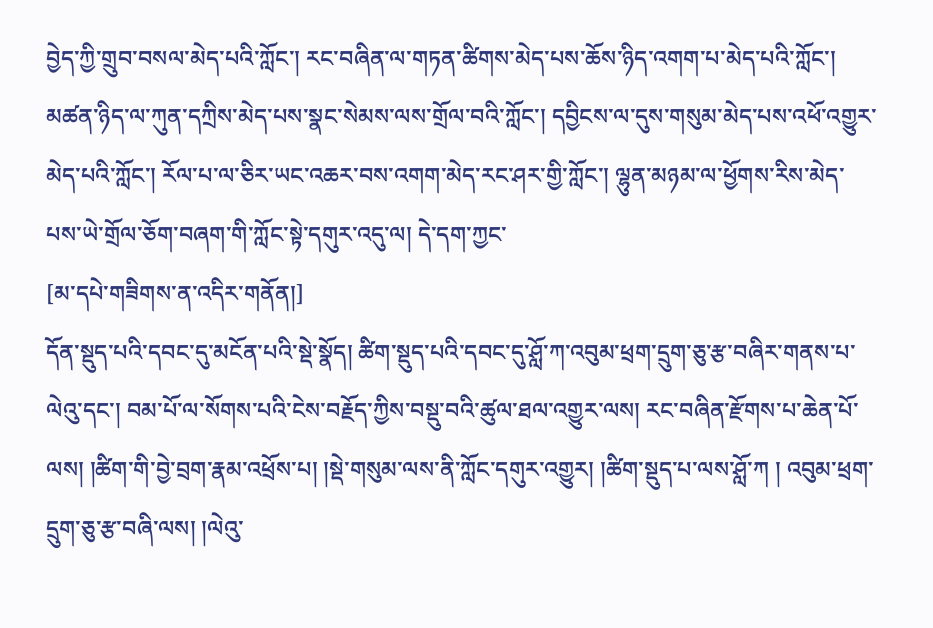བྱེད་ཀྱི་གྲུབ་བསལ་མེད་པའི་ཀློང་། རང་བཞིན་ལ་གཏན་ཚིགས་མེད་པས་ཆོས་ཉིད་འགག་པ་མེད་པའི་ཀློང་། མཚན་ཉིད་ལ་ཀུན་དཀྲིས་མེད་པས་སྣང་སེམས་ལས་གྲོལ་བའི་ཀློང་། དབྱིངས་ལ་དུས་གསུམ་མེད་པས་འཕོ་འགྱུར་མེད་པའི་ཀློང་། རོལ་པ་ལ་ཅིར་ཡང་འཆར་བས་འགག་མེད་རང་ཤར་གྱི་ཀློང་། ལྷུན་མཉམ་ལ་ཕྱོགས་རིས་མེད་པས་ཡེ་གྲོལ་ཅོག་བཞག་གི་ཀློང་སྟེ་དགུར་འདུ་ལ། དེ་དག་ཀྱང་
[མ་དཔེ་གཟིགས་ན་འདིར་གནོན།]
དོན་སྡུད་པའི་དབང་དུ་མངོན་པའི་སྡེ་སྣོད། ཚིག་སྡུད་པའི་དབང་དུ་ཤློ་ཀ་འབུམ་ཕྲག་དྲུག་ཅུ་རྩ་བཞིར་གནས་པ་ལེའུ་དང་། བམ་པོ་ལ་སོགས་པའི་ངེས་བརྗོད་ཀྱིས་བསྡུ་བའི་ཚུལ་ཐལ་འགྱུར་ལས། རང་བཞིན་རྫོགས་པ་ཆེན་པོ་ལས། །ཚིག་གི་བྱེ་བྲག་རྣམ་འཕྲོས་པ། །སྡེ་གསུམ་ལས་ནི་ཀློང་དགུར་འགྱུར། །ཚིག་སྡུད་པ་ལས་ཤློ་ཀ ། འབུམ་ཕྲག་དྲུག་ཅུ་རྩ་བཞི་ལས། །ལེའུ་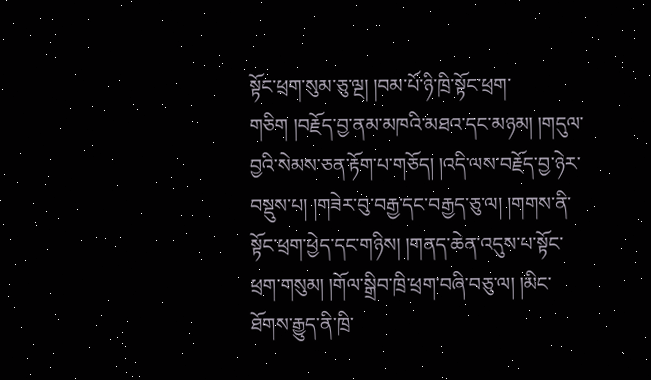སྟོང་ཕྲག་སུམ་ཅུ་ལྔ། །བམ་པོ་ཉི་ཁྲི་སྟོང་ཕྲག་གཅིག །བརྗོད་བྱ་ནམ་མཁའི་མཐའ་དང་མཉམ། །གདུལ་བྱའི་སེམས་ཅན་རྟོག་པ་གཅོད། །འདི་ལས་བརྗོད་བྱ་ཉེར་བསྡུས་པ། །གཟེར་བུ་བརྒྱ་དང་བརྒྱད་ཅུ་ལ། །གགས་ནི་སྟོང་ཕྲག་ཕྱེད་དང་གཉིས། །གནད་ཆེན་འདུས་པ་སྟོང་ཕྲག་གསུམ། །གོལ་སྒྲིབ་ཁྲི་ཕྲག་བཞི་བཅུ་ལ། །མིང་ཐོགས་རྒྱུད་ནི་ཁྲི་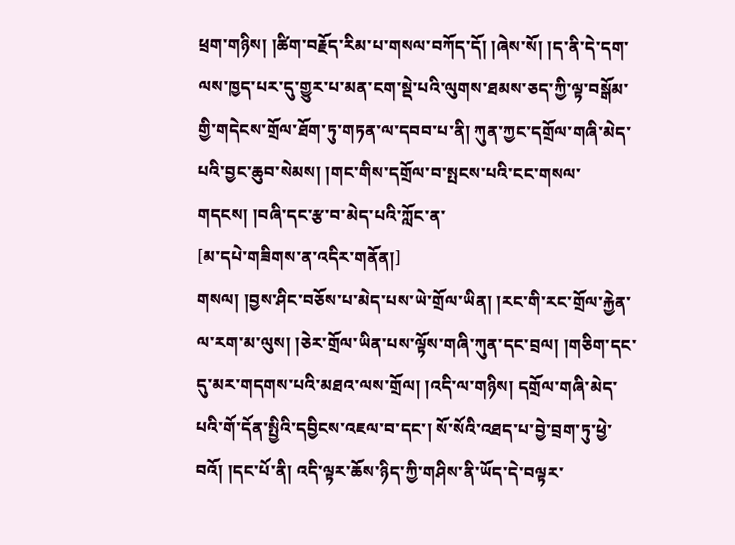ཕྲག་གཉིས། །ཚིག་བརྗོད་རིམ་པ་གསལ་བཀོད་དོ། །ཞེས་སོ། །ད་ནི་དེ་དག་ལས་ཁྱད་པར་དུ་གྱུར་པ་མན་ངག་སྡེ་པའི་ལུགས་ཐམས་ཅད་ཀྱི་ལྟ་བསྒོམ་གྱི་གདེངས་གྲོལ་ཐོག་ཏུ་གཏན་ལ་དབབ་པ་ནི། ཀུན་ཀྱང་དགྲོལ་གཞི་མེད་པའི་བྱང་ཆུབ་སེམས། །གང་གིས་དགྲོལ་བ་སྤངས་པའི་ངང་གསལ་གདངས། །བཞི་དང་རྩ་བ་མེད་པའི་ཀློང་ན་
[མ་དཔེ་གཟིགས་ན་འདིར་གནོན།]
གསལ། །བྱས་ཤིང་བཅོས་པ་མེད་པས་ཡེ་གྲོལ་ཡིན། །རང་གི་རང་གྲོལ་རྐྱེན་ལ་རག་མ་ལུས། །ཅེར་གྲོལ་ཡིན་པས་ལྟོས་གཞི་ཀུན་དང་བྲལ། །གཅིག་དང་དུ་མར་གདགས་པའི་མཐའ་ལས་གྲོལ། །འདི་ལ་གཉིས། དགྲོལ་གཞི་མེད་པའི་གོ་དོན་སྤྱིའི་དབྱིངས་འཇལ་བ་དང་། སོ་སོའི་འཐད་པ་བྱེ་བྲག་ཏུ་ཕྱེ་བའོ། །དང་པོ་ནི། འདི་ལྟར་ཆོས་ཉིད་ཀྱི་གཤིས་ནི་ཡོད་དེ་བལྟར་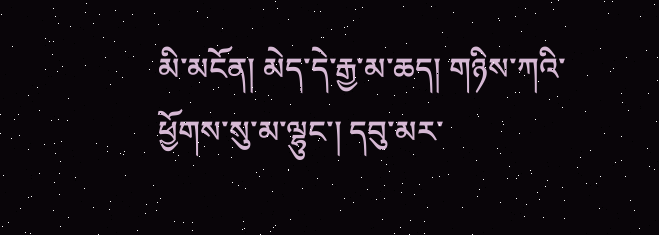མི་མངོན། མེད་དེ་རྒྱ་མ་ཆད། གཉིས་ཀའི་ཕྱོགས་སུ་མ་ལྷུང་། དབུ་མར་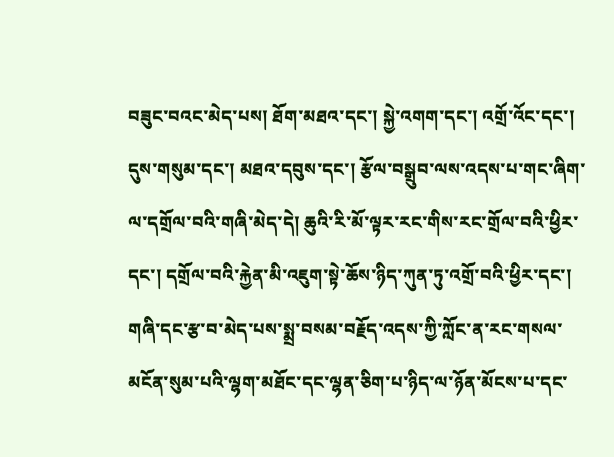བཟུང་བའང་མེད་པས། ཐོག་མཐའ་དང་། སྐྱེ་འགག་དང་། འགྲོ་འོང་དང་། དུས་གསུམ་དང་། མཐའ་དབུས་དང་། རྩོལ་བསྒྲུབ་ལས་འདས་པ་གང་ཞིག་ལ་དགྲོལ་བའི་གཞི་མེད་དེ། ཆུའི་རི་མོ་ལྟར་རང་གིས་རང་གྲོལ་བའི་ཕྱིར་དང་། དགྲོལ་བའི་རྐྱེན་མི་འཇུག་སྟེ་ཆོས་ཉིད་ཀུན་ཏུ་འགྲོ་བའི་ཕྱིར་དང་། གཞི་དང་རྩ་བ་མེད་པས་སྨྲ་བསམ་བརྗོད་འདས་ཀྱི་ཀློང་ན་རང་གསལ་མངོན་སུམ་པའི་ལྷག་མཐོང་དང་ལྷན་ཅིག་པ་ཉིད་ལ་ཉོན་མོངས་པ་དང་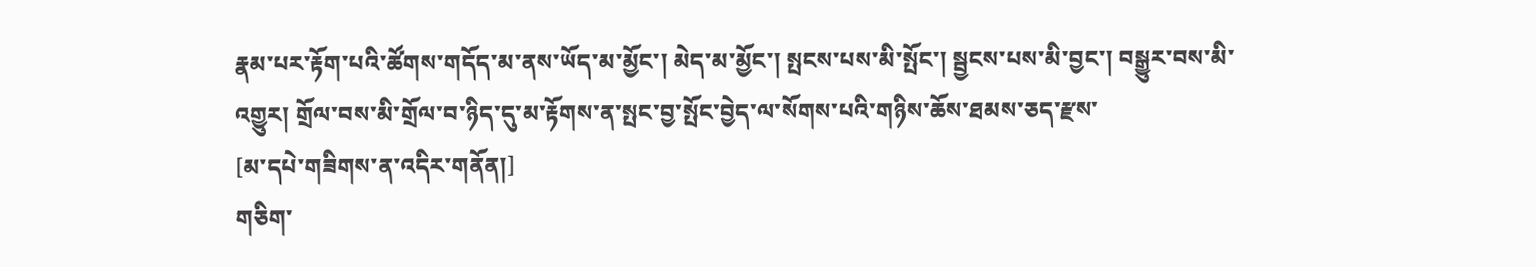རྣམ་པར་རྟོག་པའི་ཚོགས་གདོད་མ་ནས་ཡོད་མ་མྱོང་། མེད་མ་མྱོང་། སྤངས་པས་མི་སྤོང་། སྦྱངས་པས་མི་བྱང་། བསྒྱུར་བས་མི་འགྱུར། གྲོལ་བས་མི་གྲོལ་བ་ཉིད་དུ་མ་རྟོགས་ན་སྤང་བྱ་སྤོང་བྱེད་ལ་སོགས་པའི་གཉིས་ཆོས་ཐམས་ཅད་རྫས་
[མ་དཔེ་གཟིགས་ན་འདིར་གནོན།]
གཅིག་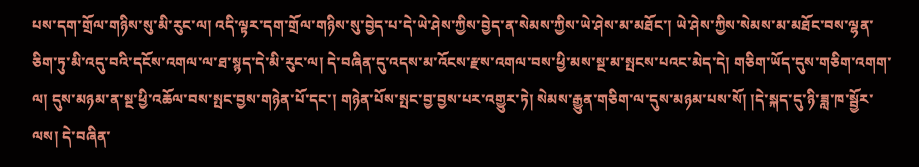པས་དག་གྲོལ་གཉིས་སུ་མི་རུང་ལ། འདི་ལྟར་དག་གྲོལ་གཉིས་སུ་བྱེད་པ་དེ་ཡེ་ཤེས་ཀྱིས་བྱེད་ན་སེམས་ཀྱིས་ཡེ་ཤེས་མ་མཐོང་། ཡེ་ཤེས་ཀྱིས་སེམས་མ་མཐོང་བས་ལྷན་ཅིག་ཏུ་མི་འདུ་བའི་དངོས་འགལ་ལ་ཐ་སྙད་དེ་མི་རུང་ལ། དེ་བཞིན་དུ་འདས་མ་འོངས་རྫས་འགལ་བས་ཕྱི་མས་སྔ་མ་སྤངས་པའང་མེད་དེ། གཅིག་ཡོད་དུས་གཅིག་འགག་ལ། དུས་མཉམ་ན་སྔ་ཕྱི་འཆོལ་བས་སྤང་བྱས་གཉེན་པོ་དང་། གཉེན་པོས་སྤང་བྱ་བྱས་པར་འགྱུར་ཏེ། སེམས་རྒྱུན་གཅིག་ལ་དུས་མཉམ་པས་སོ། །དེ་སྐད་དུ་ཉི་ཟླ་ཁ་སྦྱོར་ལས། དེ་བཞིན་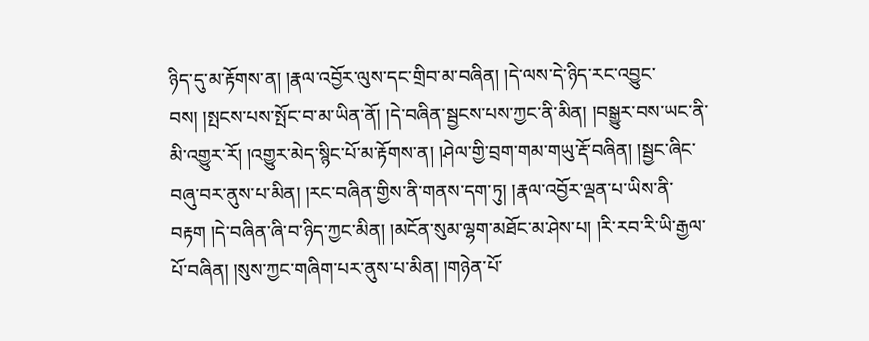ཉིད་དུ་མ་རྟོགས་ན། །རྣལ་འབྱོར་ལུས་དང་གྲིབ་མ་བཞིན། །དེ་ལས་དེ་ཉིད་རང་འབྱུང་བས། །སྤངས་པས་སྤོང་བ་མ་ཡིན་ནོ། །དེ་བཞིན་སྦྱངས་པས་ཀྱང་ནི་མིན། །བསྒྱུར་བས་ཡང་ནི་མི་འགྱུར་རོ། །འགྱུར་མེད་སྙིང་པོ་མ་རྟོགས་ན། །ཤེལ་གྱི་བྲག་གམ་གཡུ་རྡོ་བཞིན། །སྦྱང་ཞིང་བཞུ་བར་ནུས་པ་མིན། །རང་བཞིན་གྱིས་ནི་གནས་དག་ཏུ། །རྣལ་འབྱོར་ལྡན་པ་ཡིས་ནི་བརྟག །དེ་བཞིན་ཞི་བ་ཉིད་ཀྱང་མིན། །མངོན་སུམ་ལྷག་མཐོང་མ་ཤེས་པ། །རི་རབ་རི་ཡི་རྒྱལ་པོ་བཞིན། །སུས་ཀྱང་གཞིག་པར་ནུས་པ་མིན། །གཉེན་པོ་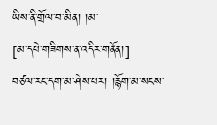ཡིས་ནི་གྲོལ་བ་མིན། །མ་
[མ་དཔེ་གཟིགས་ན་འདིར་གནོན།]
བཙལ་རང་དག་མ་ཤེས་པར། །རྙོག་མ་སངས་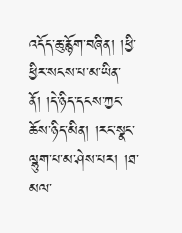འདོད་ཆུ་རྙོག་བཞིན། །ཕྱི་ཕྱིར་སངས་པ་མ་ཡིན་ནོ། །དེ་ཉིད་དངས་ཀྱང་ཆོས་ཉིད་མིན། །རང་སྣང་ལྷུག་པ་མ་ཤེས་པར། །ཐ་མལ་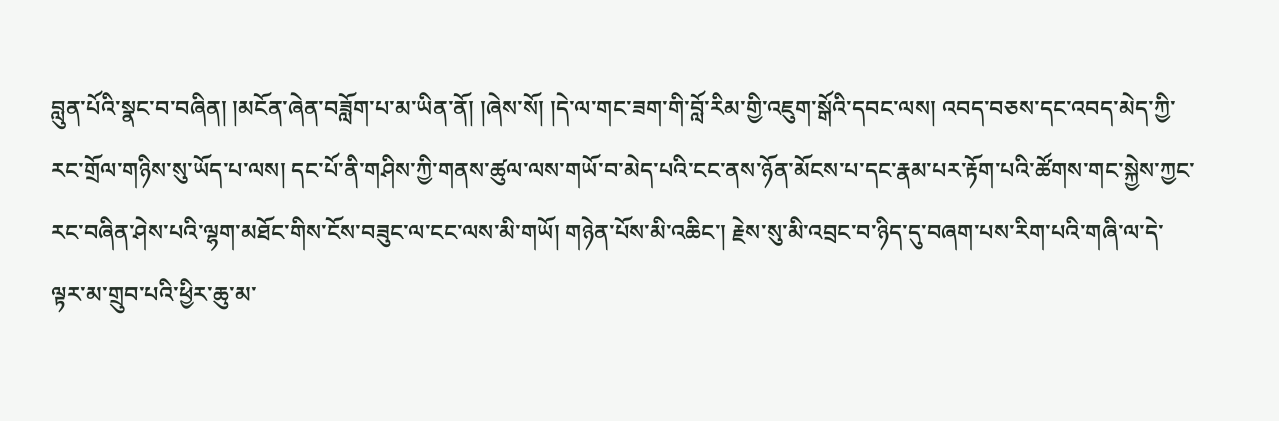བླུན་པོའི་སྣང་བ་བཞིན། །མངོན་ཞེན་བཟློག་པ་མ་ཡིན་ནོ། །ཞེས་སོ། །དེ་ལ་གང་ཟག་གི་བློ་རིམ་གྱི་འཇུག་སྒོའི་དབང་ལས། འབད་བཅས་དང་འབད་མེད་ཀྱི་རང་གྲོལ་གཉིས་སུ་ཡོད་པ་ལས། དང་པོ་ནི་གཤིས་ཀྱི་གནས་ཚུལ་ལས་གཡོ་བ་མེད་པའི་ངང་ནས་ཉོན་མོངས་པ་དང་རྣམ་པར་རྟོག་པའི་ཚོགས་གང་སྐྱེས་ཀྱང་རང་བཞིན་ཤེས་པའི་ལྷག་མཐོང་གིས་ངོས་བཟུང་ལ་ངང་ལས་མི་གཡོ། གཉེན་པོས་མི་འཆིང་། རྗེས་སུ་མི་འབྲང་བ་ཉིད་དུ་བཞག་པས་རིག་པའི་གཞི་ལ་དེ་ལྟར་མ་གྲུབ་པའི་ཕྱིར་ཆུ་མ་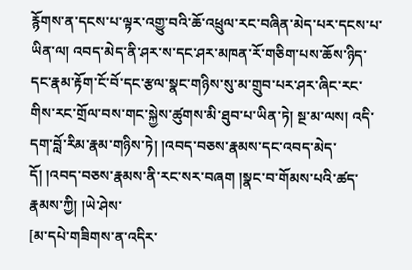རྙོགས་ན་དངས་པ་ལྟར་འགྱུ་བའི་ཆོ་འཕྲུལ་རང་བཞིན་མེད་པར་དངས་པ་ཡིན་ལ། འབད་མེད་ནི་ཤར་ས་དང་ཤར་མཁན་རོ་གཅིག་པས་ཆོས་ཉིད་དང་རྣམ་རྟོག་ངོ་བོ་དང་རྩལ་སྣང་གཉིས་སུ་མ་གྲུབ་པར་ཤར་ཞིང་རང་གིས་རང་གྲོལ་བས་གང་སྐྱེས་ཚུགས་མི་ཐུབ་པ་ཡིན་ཏེ། སྔ་མ་ལས། འདི་དག་བློ་རིམ་རྣམ་གཉིས་ཏེ། །འབད་བཅས་རྣམས་དང་འབད་མེད་དོ། །འབད་བཅས་རྣམས་ནི་རང་སར་བཞག །སྣང་བ་གོམས་པའི་ཚད་རྣམས་ཀྱི། །ཡེ་ཤེས་
[མ་དཔེ་གཟིགས་ན་འདིར་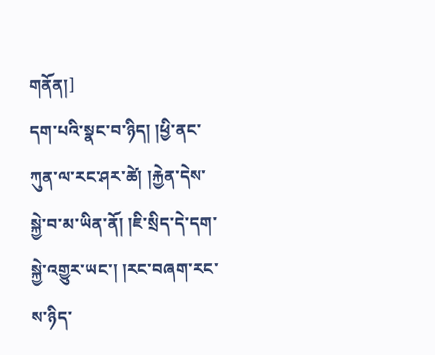གནོན།]
དག་པའི་སྣང་བ་ཉིད། །ཕྱི་ནང་ཀུན་ལ་རང་ཤར་ཚེ། །རྐྱེན་དེས་སྐྱེ་བ་མ་ཡིན་ནོ། །ཇི་སྲིད་དེ་དག་སྐྱེ་འགྱུར་ཡང་། །རང་བཞག་རང་ས་ཉིད་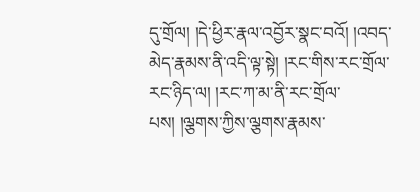དུ་གྲོལ། །དེ་ཕྱིར་རྣལ་འབྱོར་སྣང་བའོ། །འབད་མེད་རྣམས་ནི་འདི་ལྟ་སྟེ། །རང་གིས་རང་གྲོལ་རང་ཉིད་ལ། །རང་ཀ་མ་ནི་རང་གྲོལ་པས། །ལྕགས་ཀྱིས་ལྕགས་རྣམས་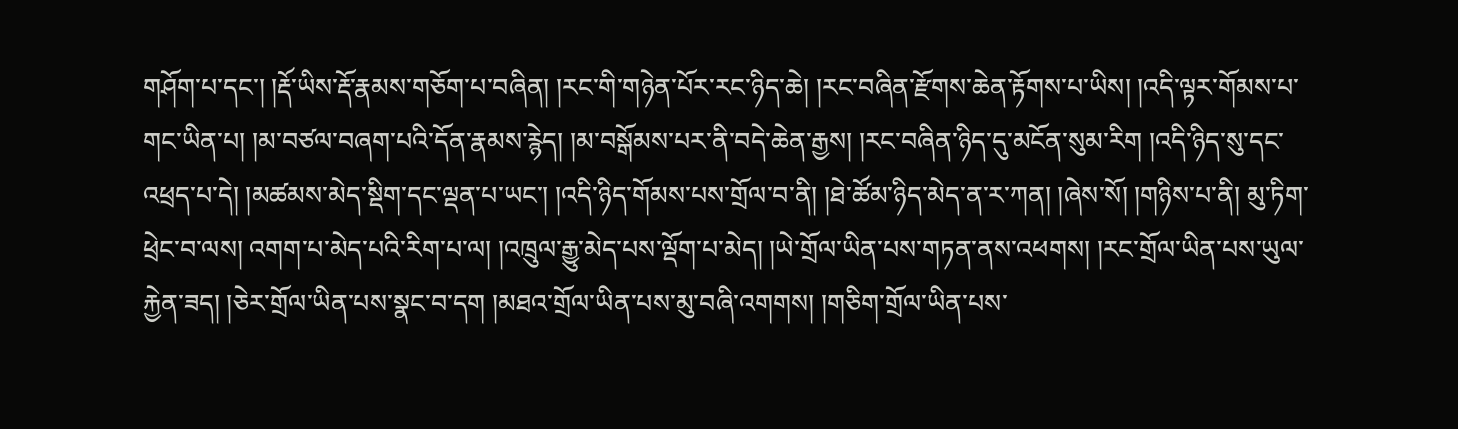གཤོག་པ་དང་། །རྡོ་ཡིས་རྡོ་རྣམས་གཅོག་པ་བཞིན། །རང་གི་གཉེན་པོར་རང་ཉིད་ཆེ། །རང་བཞིན་རྫོགས་ཆེན་རྟོགས་པ་ཡིས། །འདི་ལྟར་གོམས་པ་གང་ཡིན་པ། །མ་བཙལ་བཞག་པའི་དོན་རྣམས་རྙེད། །མ་བསྒོམས་པར་ནི་བདེ་ཆེན་རྒྱས། །རང་བཞིན་ཉིད་དུ་མངོན་སུམ་རིག །འདི་ཉིད་སུ་དང་འཕྲད་པ་དེ། །མཚམས་མེད་སྡིག་དང་ལྡན་པ་ཡང་། །འདི་ཉིད་གོམས་པས་གྲོལ་བ་ནི། །ཐེ་ཚོམ་ཉིད་མེད་ན་ར་ཀན། །ཞེས་སོ། །གཉིས་པ་ནི། མུ་ཏིག་ཕྲེང་བ་ལས། འགག་པ་མེད་པའི་རིག་པ་ལ། །འཁྲུལ་རྒྱུ་མེད་པས་ལྡོག་པ་མེད། །ཡེ་གྲོལ་ཡིན་པས་གཏན་ནས་འཕགས། །རང་གྲོལ་ཡིན་པས་ཡུལ་རྐྱེན་ཟད། །ཅེར་གྲོལ་ཡིན་པས་སྣང་བ་དག །མཐའ་གྲོལ་ཡིན་པས་མུ་བཞི་འགགས། །གཅིག་གྲོལ་ཡིན་པས་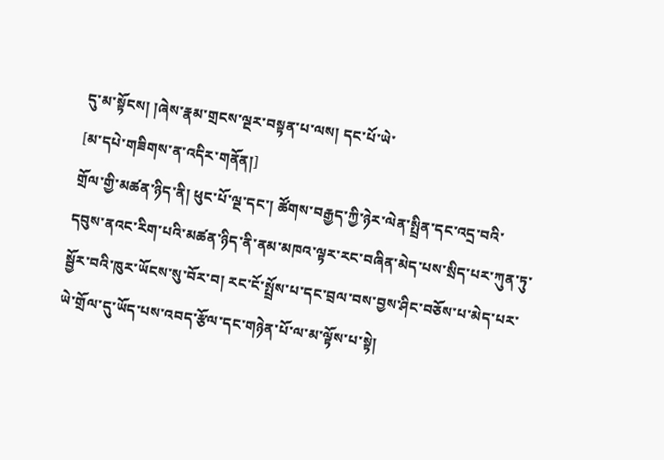དུ་མ་སྟོངས། །ཞེས་རྣམ་གྲངས་ལྔར་བསྟན་པ་ལས། དང་པོ་ཡེ་
[མ་དཔེ་གཟིགས་ན་འདིར་གནོན།]
གྲོལ་གྱི་མཚན་ཉིད་ནི། ཕུང་པོ་ལྔ་དང་། ཚོགས་བརྒྱད་ཀྱི་ཉེར་ལེན་སྤྲིན་དང་འདྲ་བའི་དབུས་ནའང་རིག་པའི་མཚན་ཉིད་ནི་ནམ་མཁའ་ལྟར་རང་བཞིན་མེད་པས་སྲིད་པར་ཀུན་ཏུ་སྦྱོར་བའི་ཁུར་ཡོངས་སུ་བོར་བ། རང་ངོ་སྤྲོས་པ་དང་བྲལ་བས་བྱས་ཤིང་བཅོས་པ་མེད་པར་ཡེ་གྲོལ་དུ་ཡོད་པས་འབད་རྩོལ་དང་གཉེན་པོ་ལ་མ་ལྟོས་པ་སྟེ།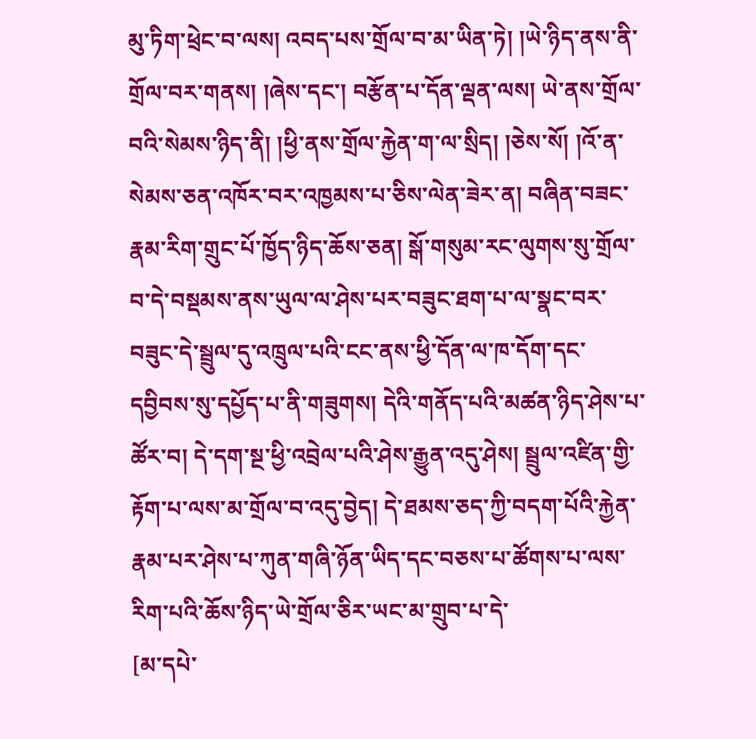མུ་ཏིག་ཕྲེང་བ་ལས། འབད་པས་གྲོལ་བ་མ་ཡིན་ཏེ། །ཡེ་ཉིད་ནས་ནི་གྲོལ་བར་གནས། །ཞེས་དང་། བརྩོན་པ་དོན་ལྡན་ལས། ཡེ་ནས་གྲོལ་བའི་སེམས་ཉིད་ནི། །ཕྱི་ནས་གྲོལ་རྐྱེན་ག་ལ་སྲིད། །ཅེས་སོ། །འོ་ན་སེམས་ཅན་འཁོར་བར་འཁྱམས་པ་ཅིས་ལེན་ཟེར་ན། བཞིན་བཟང་རྣམ་རིག་གྲུང་པོ་ཁྱོད་ཉིད་ཆོས་ཅན། སྒོ་གསུམ་རང་ལུགས་སུ་གྲོལ་བ་དེ་བསྡམས་ནས་ཡུལ་ལ་ཤེས་པར་བཟུང་ཐག་པ་ལ་སྣང་བར་བཟུང་དེ་སྦྲུལ་དུ་འཁྲུལ་པའི་ངང་ནས་ཕྱི་དོན་ལ་ཁ་དོག་དང་དབྱིབས་སུ་དཔྱོད་པ་ནི་གཟུགས། དེའི་གནོད་པའི་མཚན་ཉིད་ཤེས་པ་ཚོར་བ། དེ་དག་སྔ་ཕྱི་འབྲེལ་པའི་ཤེས་རྒྱུན་འདུ་ཤེས། སྦྲུལ་འཛིན་གྱི་རྟོག་པ་ལས་མ་གྲོལ་བ་འདུ་བྱེད། དེ་ཐམས་ཅད་ཀྱི་བདག་པོའི་རྐྱེན་རྣམ་པར་ཤེས་པ་ཀུན་གཞི་ཉོན་ཡིད་དང་བཅས་པ་ཚོགས་པ་ལས་རིག་པའི་ཆོས་ཉིད་ཡེ་གྲོལ་ཅིར་ཡང་མ་གྲུབ་པ་དེ་
[མ་དཔེ་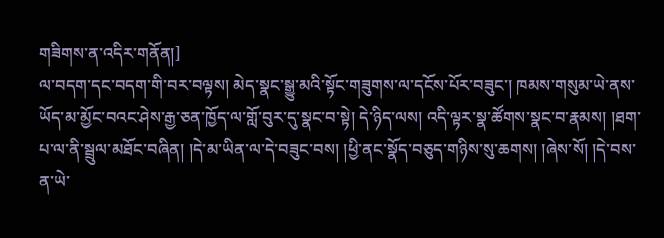གཟིགས་ན་འདིར་གནོན།]
ལ་བདག་དང་བདག་གི་བར་བལྟས། མེད་སྣང་སྒྱུ་མའི་སྟོང་གཟུགས་ལ་དངོས་པོར་བཟུང་། ཁམས་གསུམ་ཡེ་ནས་ཡོད་མ་མྱོང་བའང་ཤེས་རྒྱ་ཅན་ཁྱོད་ལ་གློ་བུར་དུ་སྣང་བ་སྟེ། དེ་ཉིད་ལས། འདི་ལྟར་སྣ་ཚོགས་སྣང་བ་རྣམས། །ཐག་པ་ལ་ནི་སྦྲུལ་མཐོང་བཞིན། །དེ་མ་ཡིན་ལ་དེ་བཟུང་བས། །ཕྱི་ནང་སྣོད་བཅུད་གཉིས་སུ་ཆགས། །ཞེས་སོ། །དེ་བས་ན་ཡེ་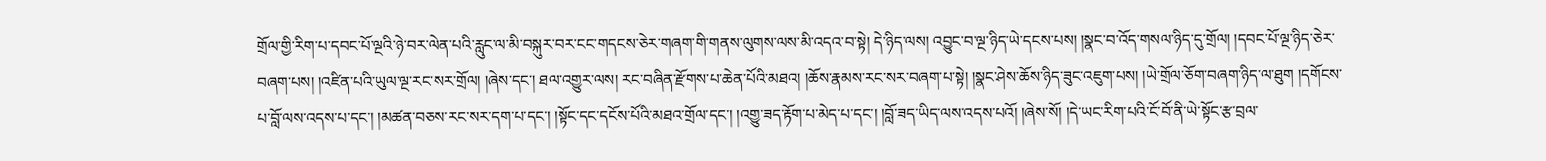གྲོལ་གྱི་རིག་པ་དབང་པོ་ལྔའི་ཉེ་བར་ལེན་པའི་རླུང་ལ་མི་བསྐུར་བར་ངང་གདངས་ཅེར་གཞག་གི་གནས་ལུགས་ལས་མི་འདའ་བ་སྟེ། དེ་ཉིད་ལས། འབྱུང་བ་ལྔ་ཉིད་ཡེ་དངས་པས། །སྣང་བ་འོད་གསལ་ཉིད་དུ་གྲོལ། །དབང་པོ་ལྔ་ཉིད་ཅེར་བཞག་པས། །འཛིན་པའི་ཡུལ་ལྔ་རང་སར་གྲོལ། །ཞེས་དང་། ཐལ་འགྱུར་ལས། རང་བཞིན་རྫོགས་པ་ཆེན་པོའི་མཐའ། །ཆོས་རྣམས་རང་སར་བཞག་པ་སྟེ། །སྣང་ཤེས་ཆོས་ཉིད་ཟུང་འཇུག་པས། །ཡེ་གྲོལ་ཅོག་བཞག་ཉིད་ལ་ཐུག །དགོངས་པ་བློ་ལས་འདས་པ་དང་། །མཚན་བཅས་རང་སར་དག་པ་དང་། །སྟོང་དང་དངོས་པོའི་མཐའ་གྲོལ་དང་། །འགྱུ་ཟད་རྟོག་པ་མེད་པ་དང་། །བློ་ཟད་ཡིད་ལས་འདས་པའོ། །ཞེས་སོ། །དེ་ཡང་རིག་པའི་ངོ་བོ་ནི་ཡེ་སྟོང་རྩ་བྲལ་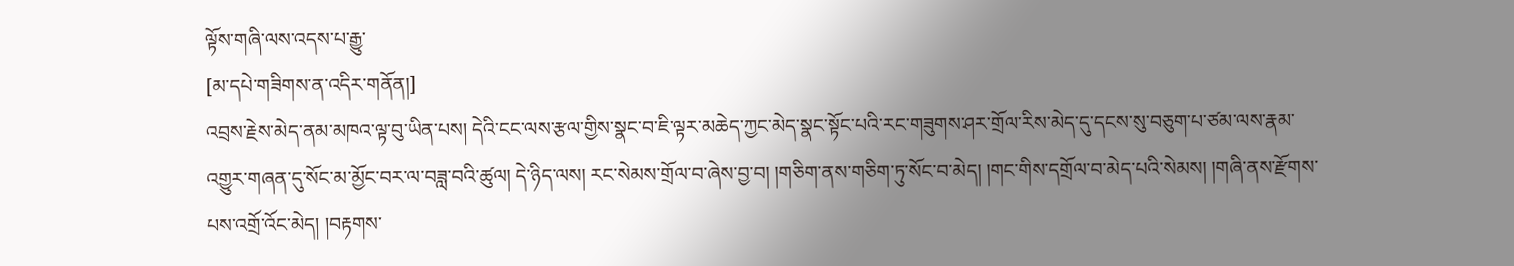ལྟོས་གཞི་ལས་འདས་པ་རྒྱུ་
[མ་དཔེ་གཟིགས་ན་འདིར་གནོན།]
འབྲས་རྗེས་མེད་ནམ་མཁའ་ལྟ་བུ་ཡིན་པས། དེའི་ངང་ལས་རྩལ་གྱིས་སྣང་བ་ཇི་ལྟར་མཆེད་ཀྱང་མེད་སྣང་སྟོང་པའི་རང་གཟུགས་ཤར་གྲོལ་རིས་མེད་དུ་དངས་སུ་བཅུག་པ་ཙམ་ལས་རྣམ་འགྱུར་གཞན་དུ་སོང་མ་མྱོང་བར་ལ་བཟླ་བའི་ཚུལ། དེ་ཉིད་ལས། རང་སེམས་གྲོལ་བ་ཞེས་བྱ་བ། །གཅིག་ནས་གཅིག་ཏུ་སོང་བ་མེད། །གང་གིས་དགྲོལ་བ་མེད་པའི་སེམས། །གཞི་ནས་རྫོགས་པས་འགྲོ་འོང་མེད། །བརྟགས་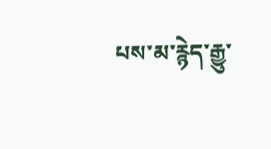པས་མ་རྙེད་རྒྱུ་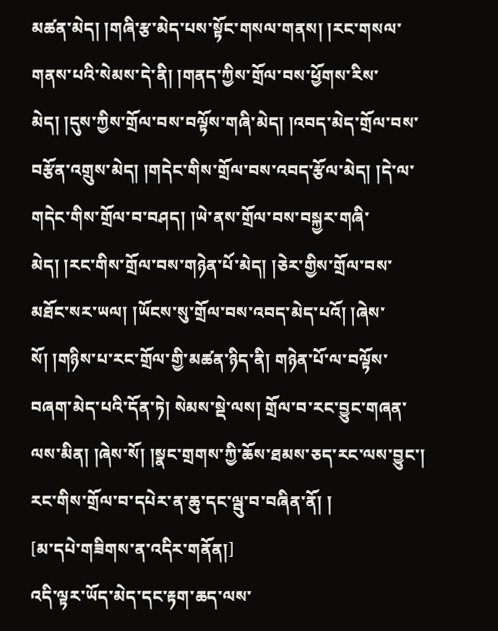མཚན་མེད། །གཞི་རྩ་མེད་པས་སྟོང་གསལ་གནས། །རང་གསལ་གནས་པའི་སེམས་དེ་ནི། །གནད་ཀྱིས་གྲོལ་བས་ཕྱོགས་རིས་མེད། །དུས་ཀྱིས་གྲོལ་བས་བལྟོས་གཞི་མེད། །འབད་མེད་གྲོལ་བས་བརྩོན་འགྲུས་མེད། །གདེང་གིས་གྲོལ་བས་འབད་རྩོལ་མེད། །དེ་ལ་གདེང་གིས་གྲོལ་བ་བཤད། །ཡེ་ནས་གྲོལ་བས་བསྐྱར་གཞི་མེད། །རང་གིས་གྲོལ་བས་གཉེན་པོ་མེད། །ཅེར་གྱིས་གྲོལ་བས་མཐོང་སར་ཡལ། །ཡོངས་སུ་གྲོལ་བས་འབད་མེད་པའོ། །ཞེས་སོ། །གཉིས་པ་རང་གྲོལ་གྱི་མཚན་ཉིད་ནི། གཉེན་པོ་ལ་བལྟོས་བཞག་མེད་པའི་དོན་ཏེ། སེམས་སྡེ་ལས། གྲོལ་བ་རང་བྱུང་གཞན་ལས་མིན། །ཞེས་སོ། །སྣང་གྲགས་ཀྱི་ཆོས་ཐམས་ཅད་རང་ལས་བྱུང་། རང་གིས་གྲོལ་བ་དཔེར་ན་ཆུ་དང་ལྦུ་བ་བཞིན་ནོ། །
[མ་དཔེ་གཟིགས་ན་འདིར་གནོན།]
འདི་ལྟར་ཡོད་མེད་དང་རྟག་ཆད་ལས་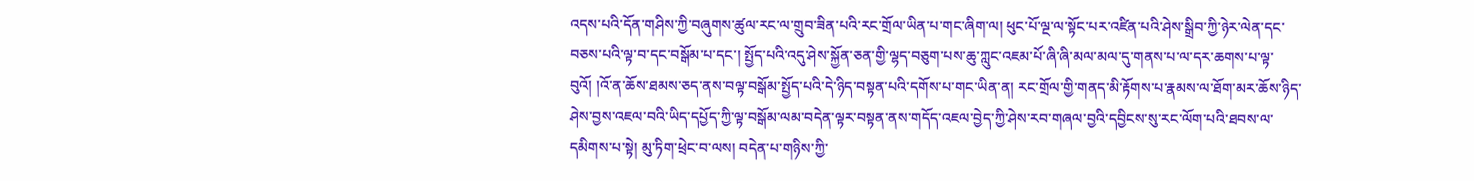འདས་པའི་དོན་གཤིས་ཀྱི་བཞུགས་ཚུལ་རང་ལ་གྲུབ་ཟིན་པའི་རང་གྲོལ་ཡིན་པ་གང་ཞིག་ལ། ཕུང་པོ་ལྔ་ལ་སྟོང་པར་འཛིན་པའི་ཤེས་སྒྲིབ་ཀྱི་ཉེར་ལེན་དང་བཅས་པའི་ལྟ་བ་དང་བསྒོམ་པ་དང་། སྤྱོད་པའི་འདུ་ཤེས་སྐྱོན་ཅན་གྱི་ལྷད་བཅུག་པས་ཆུ་ཀླུང་འཇམ་པོ་ཞི་ཞི་མལ་མལ་དུ་གནས་པ་ལ་དར་ཆགས་པ་ལྟ་བུའོ། །འོ་ན་ཆོས་ཐམས་ཅད་ནས་བལྟ་བསྒོམ་སྤྱོད་པའི་དེ་ཉིད་བསྟན་པའི་དགོས་པ་གང་ཡིན་ན། རང་གྲོལ་གྱི་གནད་མི་རྟོགས་པ་རྣམས་ལ་ཐོག་མར་ཆོས་ཉིད་ཤེས་བྱས་འཇལ་བའི་ཡིད་དཔྱོད་ཀྱི་ལྟ་བསྒོམ་ལམ་བདེན་ལྟར་བསྟན་ནས་གདོད་འཇལ་བྱེད་ཀྱི་ཤེས་རབ་གཞལ་བྱའི་དབྱིངས་སུ་རང་ལོག་པའི་ཐབས་ལ་དམིགས་པ་སྟེ། མུ་ཏིག་ཕྲེང་བ་ལས། བདེན་པ་གཉིས་ཀྱི་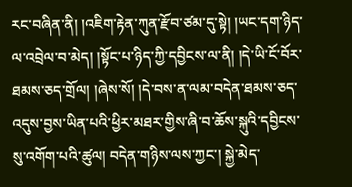རང་བཞིན་ནི། །འཇིག་རྟེན་ཀུན་རྫོབ་ཙམ་དུ་སྟེ། །ཡང་དག་ཉིད་ལ་འབྲེལ་བ་མེད། །སྟོང་པ་ཉིད་ཀྱི་དབྱིངས་ལ་ནི། །དེ་ཡི་ངོ་བོར་ཐམས་ཅད་གྲོལ། །ཞེས་སོ། །དེ་བས་ན་ལམ་བདེན་ཐམས་ཅད་འདུས་བྱས་ཡིན་པའི་ཕྱིར་མཐར་གྱིས་ཞི་བ་ཆོས་སྐུའི་དབྱིངས་སུ་འགོག་པའི་ཚུལ། བདེན་གཉིས་ལས་ཀྱང་། སྐྱེ་མེད་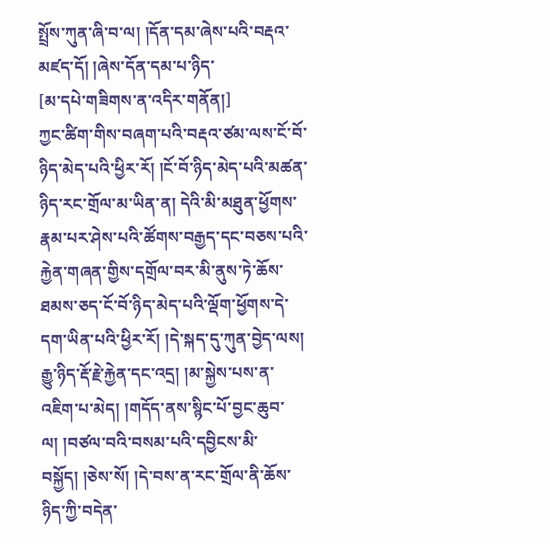སྤྲོས་ཀུན་ཞི་བ་ལ། །དོན་དམ་ཞེས་པའི་བརྡའ་མཛད་དོ། །ཞེས་དོན་དམ་པ་ཉིད་
[མ་དཔེ་གཟིགས་ན་འདིར་གནོན།]
ཀྱང་ཚིག་གིས་བཞག་པའི་བརྡའ་ཙམ་ལས་ངོ་བོ་ཉིད་མེད་པའི་ཕྱིར་རོ། །ངོ་བོ་ཉིད་མེད་པའི་མཚན་ཉིད་རང་གྲོལ་མ་ཡིན་ན། དེའི་མི་མཐུན་ཕྱོགས་རྣམ་པར་ཤེས་པའི་ཚོགས་བརྒྱད་དང་བཅས་པའི་རྐྱེན་གཞན་གྱིས་དགྲོལ་བར་མི་ནུས་ཏེ་ཆོས་ཐམས་ཅད་ངོ་བོ་ཉིད་མེད་པའི་ལྡོག་ཕྱོགས་དེ་དག་ཡིན་པའི་ཕྱིར་རོ། །དེ་སྐད་དུ་ཀུན་བྱེད་ལས། རྒྱུ་ཉིད་རྡོ་རྗེ་རྐྱེན་དང་འདྲ། །མ་སྐྱེས་པས་ན་འཇིག་པ་མེད། །གདོད་ནས་སྙིང་པོ་བྱང་ཆུབ་ལ། །བཙལ་བའི་བསམ་པའི་དབྱིངས་མི་བསྐྱོད། །ཅེས་སོ། །དེ་བས་ན་རང་གྲོལ་ནི་ཆོས་ཉིད་ཀྱི་བདེན་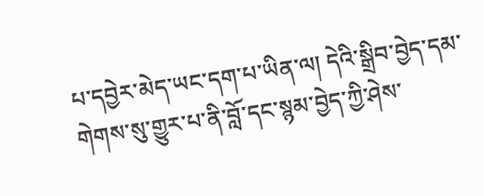པ་དབྱེར་མེད་ཡང་དག་པ་ཡིན་ལ། དེའི་སྒྲིབ་བྱེད་དམ་གེགས་སུ་གྱུར་པ་ནི་བློ་དང་སྙམ་བྱེད་ཀྱི་ཤེས་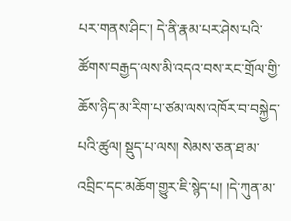པར་གནས་ཤིང་། དེ་ནི་རྣམ་པར་ཤེས་པའི་ཚོགས་བརྒྱད་ལས་མི་འདའ་བས་རང་གྲོལ་གྱི་ཆོས་ཉིད་མ་རིག་པ་ཙམ་ལས་འཁོར་བ་བསྐྱེད་པའི་ཚུལ། སྡུད་པ་ལས། སེམས་ཅན་ཐ་མ་འབྲིང་དང་མཆོག་གྱུར་ཇི་སྙེད་པ། །དེ་ཀུན་མ་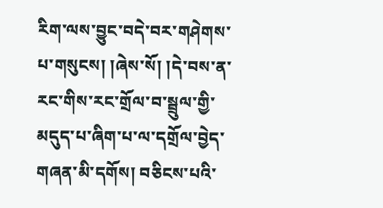རིག་ལས་བྱུང་བདེ་བར་གཤེགས་པ་གསུངས། །ཞེས་སོ། །དེ་བས་ན་རང་གིས་རང་གྲོལ་བ་སྦྲུལ་གྱི་མདུད་པ་ཞིག་པ་ལ་དགྲོལ་བྱེད་གཞན་མི་དགོས། བཅིངས་པའི་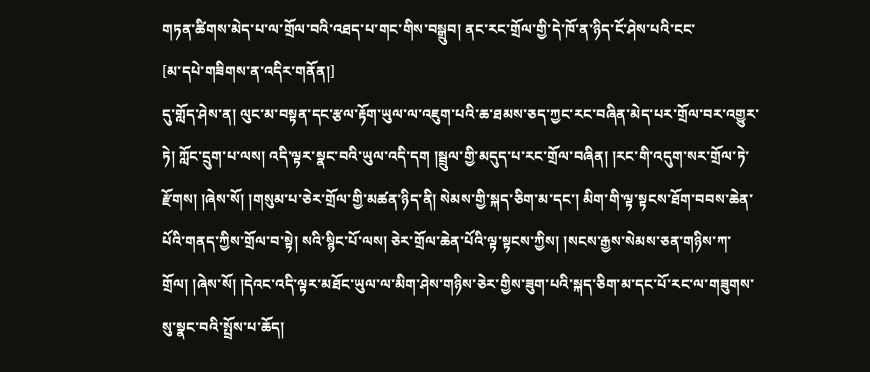གཏན་ཚིགས་མེད་པ་ལ་གྲོལ་བའི་འཐད་པ་གང་གིས་བསྒྲུབ། ནང་རང་གྲོལ་གྱི་དེ་ཁོ་ན་ཉིད་ངོ་ཤེས་པའི་ངང་
[མ་དཔེ་གཟིགས་ན་འདིར་གནོན།]
དུ་གློད་ཤེས་ན། ལུང་མ་བསྟན་དང་རྩལ་རྟོག་ཡུལ་ལ་འཇུག་པའི་ཆ་ཐམས་ཅད་ཀྱང་རང་བཞིན་མེད་པར་གྲོལ་བར་འགྱུར་ཏེ། ཀློང་དྲུག་པ་ལས། འདི་ལྟར་སྣང་བའི་ཡུལ་འདི་དག །སྦྲུལ་གྱི་མདུད་པ་རང་གྲོལ་བཞིན། །རང་གི་འདུག་སར་གྲོལ་ཏེ་རྫོགས། །ཞེས་སོ། །གསུམ་པ་ཅེར་གྲོལ་གྱི་མཚན་ཉིད་ནི། སེམས་གྱི་སྐད་ཅིག་མ་དང་། མིག་གི་ལྟ་སྟངས་ཐོག་བབས་ཆེན་པོའི་གནད་ཀྱིས་གྲོལ་བ་སྟེ། སའི་སྙིང་པོ་ལས། ཅེར་གྲོལ་ཆེན་པོའི་ལྟ་སྟངས་ཀྱིས། །སངས་རྒྱས་སེམས་ཅན་གཉིས་ཀ་གྲོལ། །ཞེས་སོ། །དེའང་འདི་ལྟར་མཐོང་ཡུལ་ལ་མིག་ཤེས་གཉིས་ཅེར་གྱིས་ཟུག་པའི་སྐད་ཅིག་མ་དང་པོ་རང་ལ་གཟུགས་སུ་སྣང་བའི་སྤྲོས་པ་ཆོད།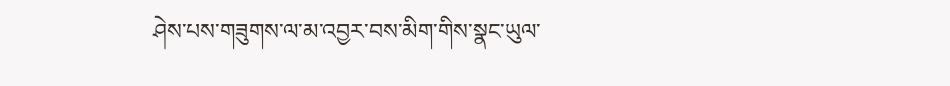ཤེས་པས་གཟུགས་ལ་མ་འབྱར་བས་མིག་གིས་སྣང་ཡུལ་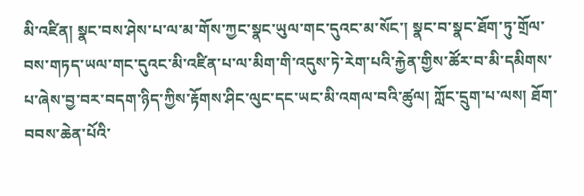མི་འཛིན། སྣང་བས་ཤེས་པ་ལ་མ་གོས་ཀྱང་སྣང་ཡུལ་གང་དུའང་མ་སོང་། སྣང་བ་སྣང་ཐོག་ཏུ་གྲོལ་བས་གཏད་ཡལ་གང་དུའང་མི་འཛིན་པ་ལ་མིག་གི་འདུས་ཏེ་རེག་པའི་རྐྱེན་གྱིས་ཚོར་བ་མི་དམིགས་པ་ཞེས་བྱ་བར་བདག་ཉིད་ཀྱིས་རྟོགས་ཤིང་ལུང་དང་ཡང་མི་འགལ་བའི་ཚུལ། ཀློང་དྲུག་པ་ལས། ཐོག་བབས་ཆེན་པོའི་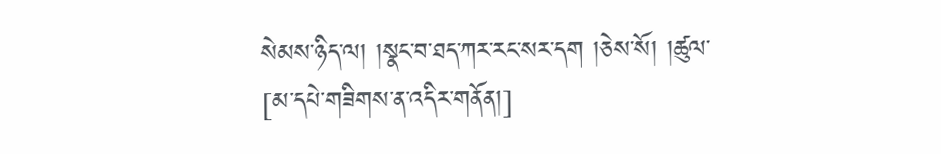སེམས་ཉིད་ལ། །སྣང་བ་ཐད་ཀར་རང་སར་དག །ཅེས་སོ། །ཚུལ་
[མ་དཔེ་གཟིགས་ན་འདིར་གནོན།]